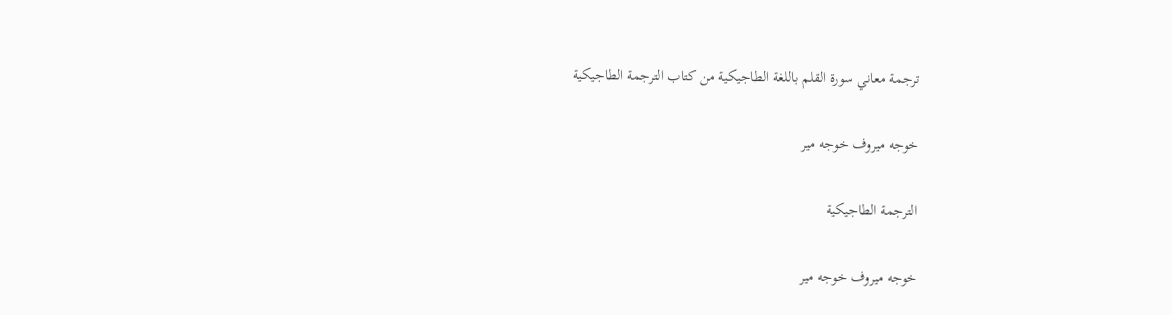ترجمة معاني سورة القلم باللغة الطاجيكية من كتاب الترجمة الطاجيكية

خوجه ميروف خوجه مير

الترجمة الطاجيكية

خوجه ميروف خوجه مير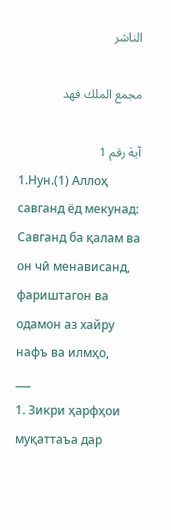الناشر

مجمع الملك فهد

آية رقم 1
1.Нун.(1) Аллоҳ савганд ёд мекунад: Савганд ба қалам ва он чӣ менависанд, фариштагон ва одамон аз хайру нафъ ва илмҳо,
___
1. Зикри ҳарфҳои муқаттаъа дар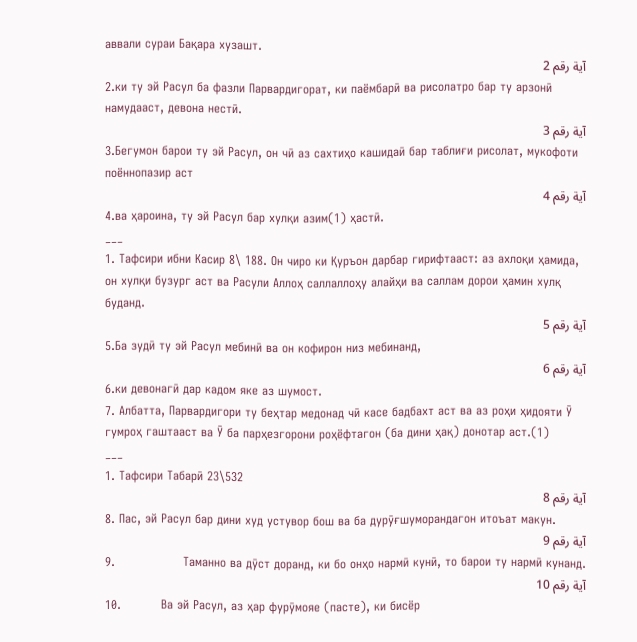аввали сураи Бақара хузашт.
آية رقم 2
2.ки ту эй Расул ба фазли Парвардигорат, ки паёмбарӣ ва рисолатро бар ту арзонӣ намудааст, девона нестӣ.
آية رقم 3
3.Бегумон барои ту эй Расул, он чӣ аз сахтиҳо кашидаӣ бар таблиғи рисолат, мукофоти поённопазир аст
آية رقم 4
4.ва ҳароина, ту эй Расул бар хулқи азим(1) ҳастӣ.
___
1. Тафсири ибни Касир 8\ 188. Он чиро ки Қуръон дарбар гирифтааст: аз ахлоқи ҳамида, он хулқи бузург аст ва Расули Аллоҳ саллаллоҳу алайҳи ва саллам дорои ҳамин хулқ буданд.
آية رقم 5
5.Ба зудӣ ту эй Расул мебинӣ ва он кофирон низ мебинанд,
آية رقم 6
6.ки девонагӣ дар кадом яке аз шумост.
7. Албатта, Парвардигори ту беҳтар медонад чӣ касе бадбахт аст ва аз роҳи ҳидояти Ӯ гумроҳ гаштааст ва Ӯ ба парҳезгорони роҳёфтагон (ба дини ҳақ) донотар аст.(1)
___
1. Тафсири Табарӣ 23\532
آية رقم 8
8. Пас, эй Расул бар дини худ устувор бош ва ба дурӯғшуморандагон итоъат макун.
آية رقم 9
9.                 Таманно ва дӯст доранд, ки бо онҳо нармӣ кунӣ, то барои ту нармӣ кунанд.
آية رقم 10
10.          Ва эй Расул, аз ҳар фурӯмояе (пасте), ки бисёр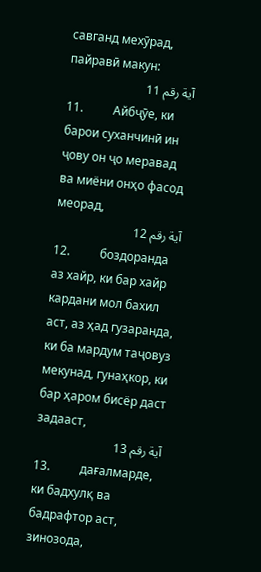савганд мехӯрад, пайравӣ макун:
آية رقم 11
11.          Айбҷӯе, ки барои суханчинӣ ин ҷову он ҷо меравад ва миёни онҳо фасод меорад,
آية رقم 12
12.          боздоранда аз хайр, ки бар хайр кардани мол бахил аст, аз ҳад гузаранда, ки ба мардум таҷовуз мекунад, гунаҳкор, ки бар ҳаром бисёр даст задааст,
آية رقم 13
13.          дағалмарде, ки бадхулқ ва бадрафтор аст, зинозода,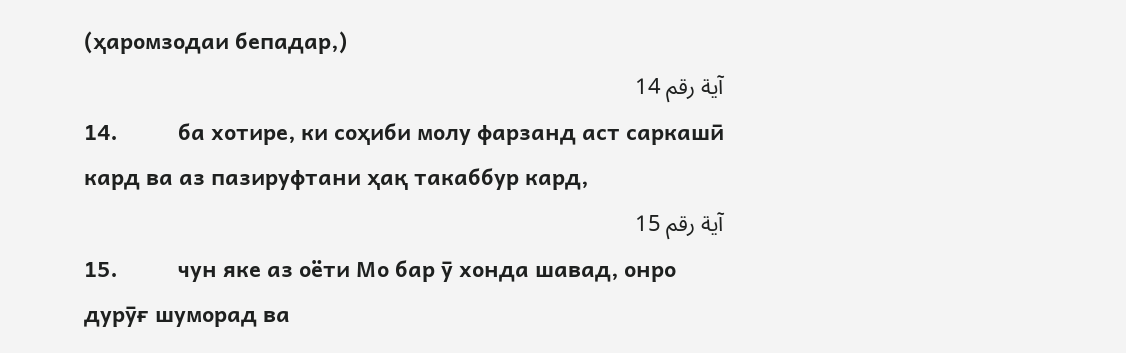(ҳаромзодаи бепадар,)
آية رقم 14
14.          ба хотире, ки соҳиби молу фарзанд аст саркашӣ кард ва аз пазируфтани ҳақ такаббур кард,
آية رقم 15
15.          чун яке аз оёти Мо бар ӯ хонда шавад, онро дурӯғ шуморад ва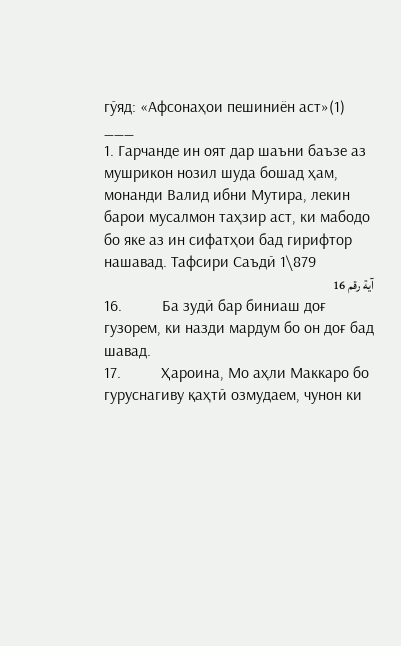гӯяд: «Афсонаҳои пешиниён аст»(1)
___
1. Гарчанде ин оят дар шаъни баъзе аз мушрикон нозил шуда бошад ҳам, монанди Валид ибни Мутира, лекин барои мусалмон таҳзир аст, ки мабодо бо яке аз ин сифатҳои бад гирифтор нашавад. Тафсири Саъдӣ 1\879
آية رقم 16
16.          Ба зудӣ бар биниаш доғ гузорем, ки назди мардум бо он доғ бад шавад.
17.          Ҳароина, Мо аҳли Маккаро бо гуруснагиву қаҳтӣ озмудаем, чунон ки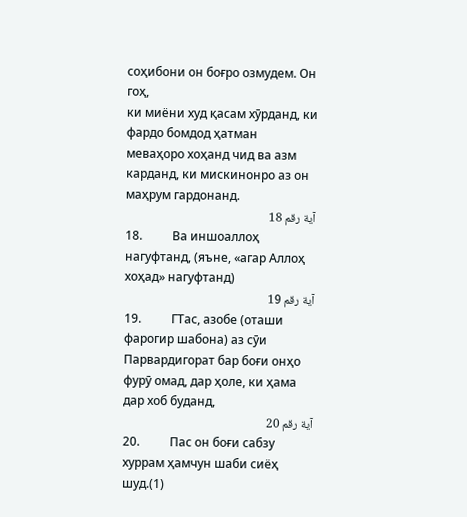соҳибони он боғро озмудем. Он гоҳ,
ки миёни худ қасам хӯрданд, ки фардо бомдод ҳатман меваҳоро хоҳанд чид ва азм карданд, ки мискинонро аз он маҳрум гардонанд.
آية رقم 18
18.          Ва иншоаллоҳ нагуфтанд, (яъне, «агар Аллоҳ хоҳад» нагуфтанд)
آية رقم 19
19.          ГТас, азобе (оташи фарогир шабона) аз сӯи Парвардигорат бар боғи онҳо фурӯ омад, дар ҳоле, ки ҳама дар хоб буданд,
آية رقم 20
20.          Пас он боғи сабзу хуррам ҳамчун шаби сиёҳ шуд.(1)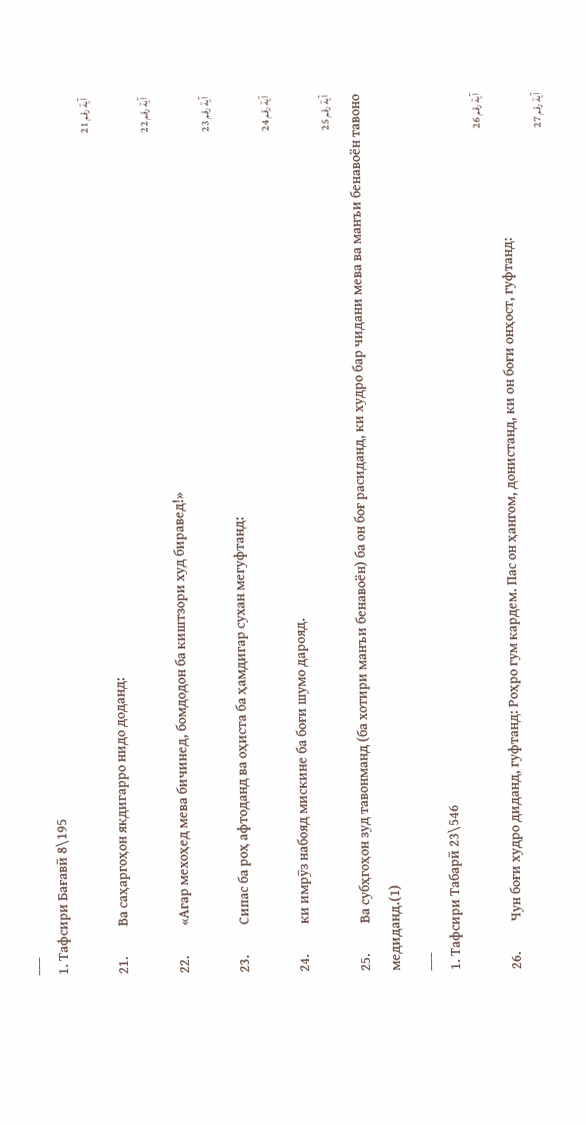___
1. Тафсири Бағавӣ 8\195
آية رقم 21
21.          Ва саҳаргоҳон якдигарро нидо доданд:
آية رقم 22
22.          «Агар мехоҳед мева бичинед, бомдодон ба киштзори худ биравед!»
آية رقم 23
23.          Сипас ба роҳ афтоданд ва оҳиста ба ҳамдигар сухан мегуфтанд:
آية رقم 24
24.          ки имрӯз набояд мискине ба боғи шумо дарояд.
آية رقم 25
25.          Ва субҳгоҳон зуд тавонманд (ба хотири манъи бенавоён) ба он боғ расиданд, ки худро бар чидани мева ва манъи бенавоён тавоно медиданд.(1)
___
1. Тафсири Табарӣ 23\546
آية رقم 26
26.          Чун боғи худро диданд, гуфтанд: Роҳро гум кардем. Пас он ҳангом, донистанд, ки он боғи онҳост, гуфтанд:
آية رقم 27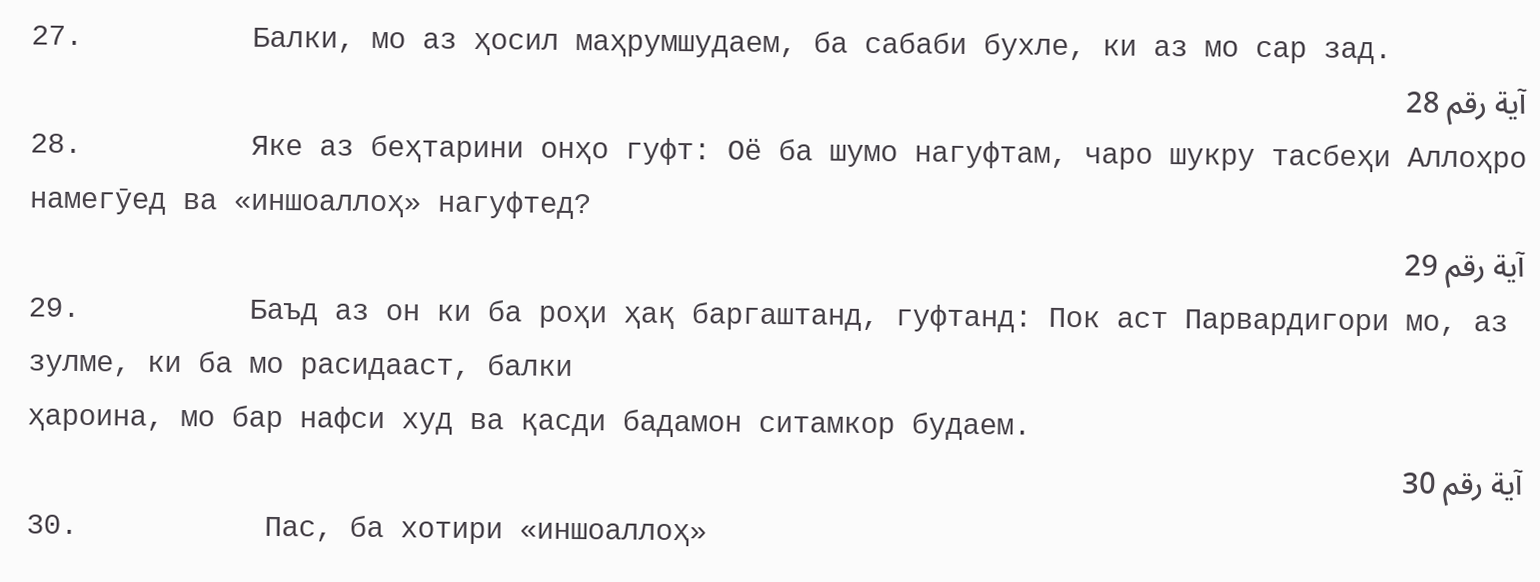27.          Балки, мо аз ҳосил маҳрумшудаем, ба сабаби бухле, ки аз мо сар зад.
آية رقم 28
28.          Яке аз беҳтарини онҳо гуфт: Оё ба шумо нагуфтам, чаро шукру тасбеҳи Аллоҳро намегӯед ва «иншоаллоҳ» нагуфтед?
آية رقم 29
29.          Баъд аз он ки ба роҳи ҳақ баргаштанд, гуфтанд: Пок аст Парвардигори мо, аз зулме, ки ба мо расидааст, балки
ҳароина, мо бар нафси худ ва қасди бадамон ситамкор будаем.
آية رقم 30
30.           Пас, ба хотири «иншоаллоҳ»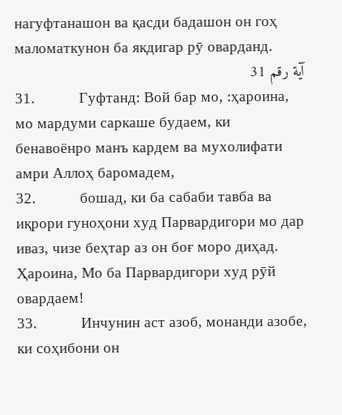нагуфтанашон ва қасди бадашон он гоҳ маломаткунон ба якдигар рӯ оварданд.
آية رقم 31
31.           Гуфтанд: Вой бар мо, :ҳароина, мо мардуми саркаше будаем, ки бенавоёнро манъ кардем ва мухолифати амри Аллоҳ баромадем,
32.           бошад, ки ба сабаби тавба ва иқрори гуноҳони худ Парвардигори мо дар иваз, чизе беҳтар аз он боғ моро диҳад. Ҳароина, Мо ба Парвардигори худ рӯй овардаем!
33.           Инчунин аст азоб, монанди азобе, ки соҳибони он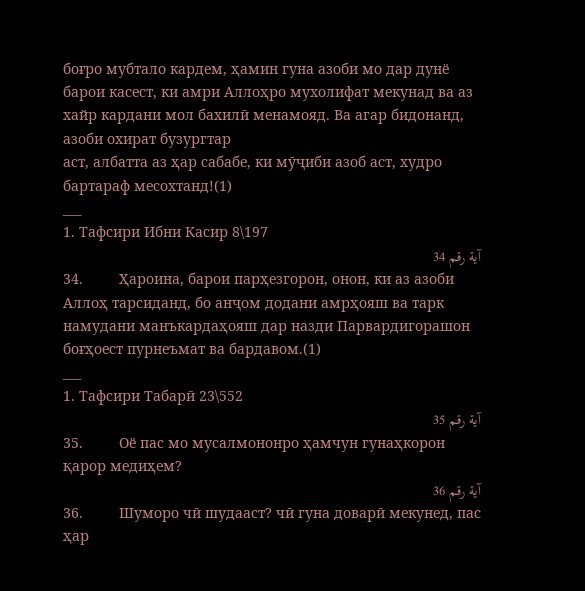боғро мубтало кардем, ҳамин гуна азоби мо дар дунё барои касест, ки амри Аллоҳро мухолифат мекунад ва аз хайр кардани мол бахилӣ менамояд. Ва агар бидонанд, азоби охират бузургтар
аст, албатта аз ҳар сабабе, ки мӯҷиби азоб аст, худро бартараф месохтанд!(1)
___
1. Тафсири Ибни Касир 8\197
آية رقم 34
34.         Ҳароина, барои парҳезгорон, онон, ки аз азоби Аллоҳ тарсиданд, бо анҷом додани амрҳояш ва тарк намудани манъкардаҳояш дар назди Парвардигорашон боғҳоест пурнеъмат ва бардавом.(1)
___
1. Тафсири Табарӣ 23\552
آية رقم 35
35.         Оё пас мо мусалмононро ҳамчун гунаҳкорон қарор медиҳем?
آية رقم 36
36.         Шуморо чӣ шудааст? чӣ гуна доварӣ мекунед, пас ҳар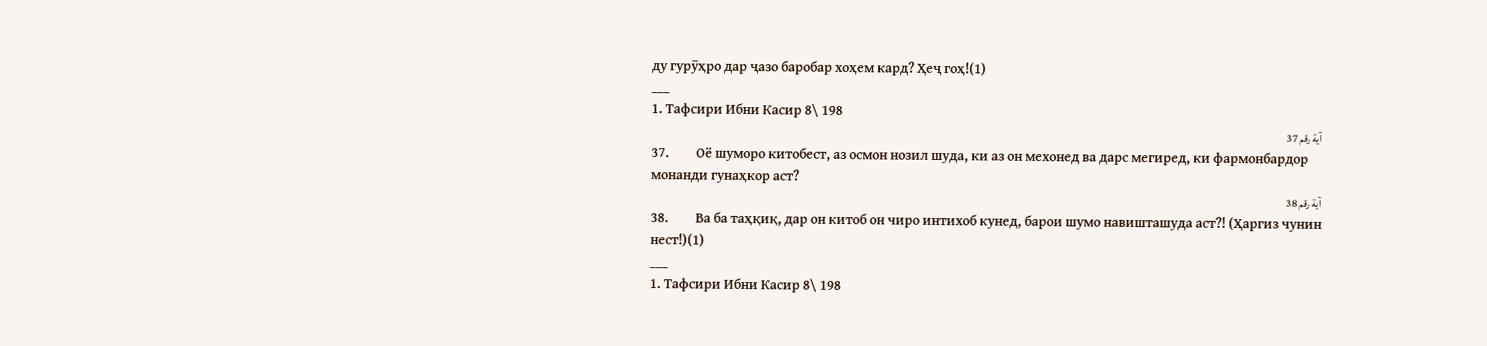ду гурӯҳро дар ҷазо баробар хоҳем кард? Ҳеҷ гоҳ!(1)
___
1. Тафсири Ибни Касир 8\ 198
آية رقم 37
37.         Оё шуморо китобест, аз осмон нозил шуда, ки аз он мехонед ва дарс мегиред, ки фармонбардор монанди гунаҳкор аст?
آية رقم 38
38.         Ва ба таҳқиқ, дар он китоб он чиро интихоб кунед, барои шумо навишташуда аст?! (Ҳаргиз чунин нест!)(1)
___
1. Тафсири Ибни Касир 8\ 198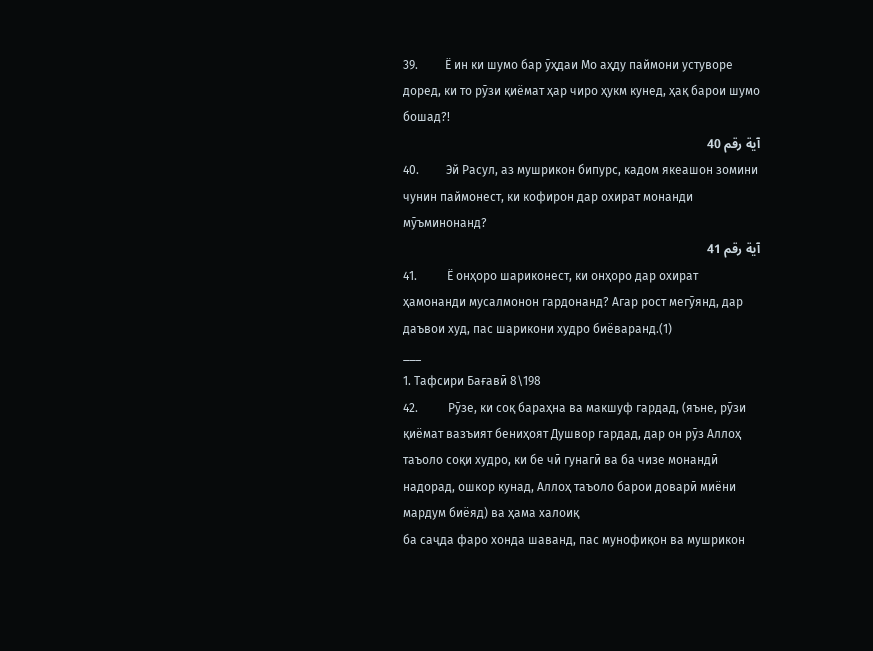39.         Ё ин ки шумо бар ӯҳдаи Мо аҳду паймони устуворе доред, ки то рӯзи қиёмат ҳар чиро ҳукм кунед, ҳақ барои шумо бошад?!
آية رقم 40
40.         Эй Расул, аз мушрикон бипурс, кадом якеашон зомини чунин паймонест, ки кофирон дар охират монанди мӯъминонанд?
آية رقم 41
41.          Ё онҳоро шариконест, ки онҳоро дар охират ҳамонанди мусалмонон гардонанд? Агар рост мегӯянд, дар даъвои худ, пас шарикони худро биёваранд.(1)
___
1. Тафсири Бағавӣ 8\198
42.          Рӯзе, ки соқ бараҳна ва макшуф гардад, (яъне, рӯзи қиёмат вазъият бениҳоят Душвор гардад, дар он рӯз Аллоҳ таъоло соқи худро, ки бе чӣ гунагӣ ва ба чизе монандӣ надорад, ошкор кунад, Аллоҳ таъоло барои доварӣ миёни мардум биёяд) ва ҳама халоиқ
ба саҷда фаро хонда шаванд, пас мунофиқон ва мушрикон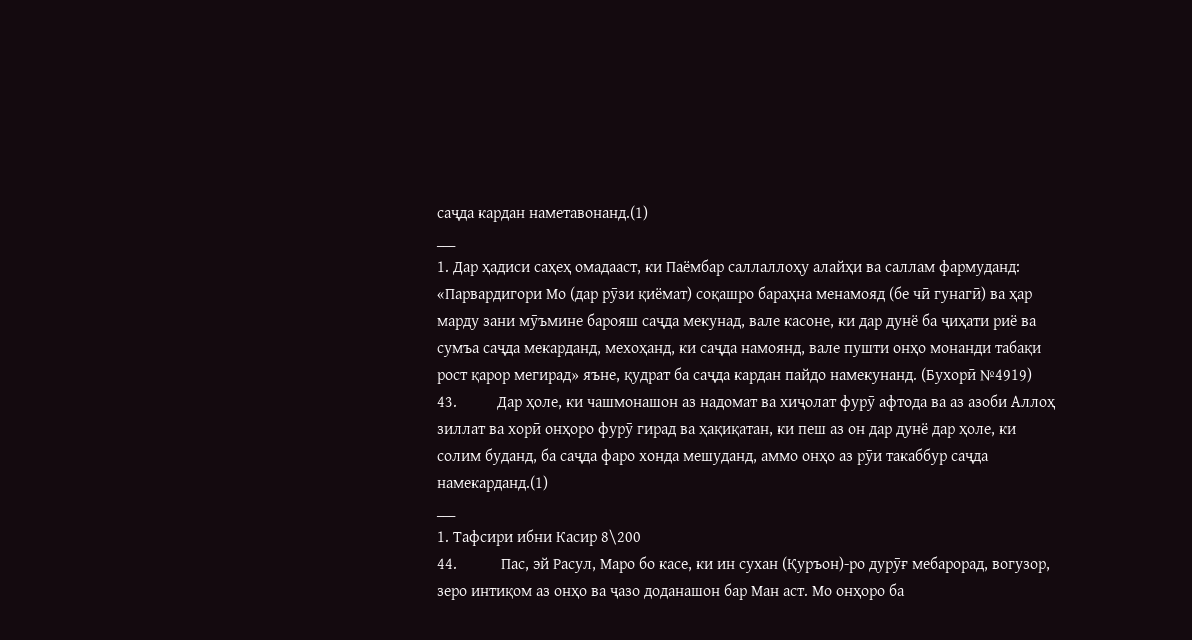саҷда кардан наметавонанд.(1)
___
1. Дар ҳадиси саҳеҳ омадааст, ки Паёмбар саллаллоҳу алайҳи ва саллам фармуданд: «Парвардигори Мо (дар рӯзи қиёмат) соқашро бараҳна менамояд (бе чӣ гунагӣ) ва ҳар марду зани мӯъмине барояш саҷда мекунад, вале касоне, ки дар дунё ба ҷиҳати риё ва сумъа саҷда мекарданд, мехоҳанд, ки саҷда намоянд, вале пушти онҳо монанди табақи рост қарор мегирад» яъне, қудрат ба саҷда кардан пайдо намекунанд. (Бухорӣ №4919)
43.          Дар ҳоле, ки чашмонашон аз надомат ва хиҷолат фурӯ афтода ва аз азоби Аллоҳ зиллат ва хорӣ онҳоро фурӯ гирад ва ҳақиқатан, ки пеш аз он дар дунё дар ҳоле, ки солим буданд, ба саҷда фаро хонда мешуданд, аммо онҳо аз рӯи такаббур саҷда намекарданд.(1)
___
1. Тафсири ибни Касир 8\200
44.           Пас, эй Расул, Маро бо касе, ки ин сухан (Қуръон)-ро дурӯғ мебарорад, вогузор, зеро интиқом аз онҳо ва ҷазо доданашон бар Ман аст. Мо онҳоро ба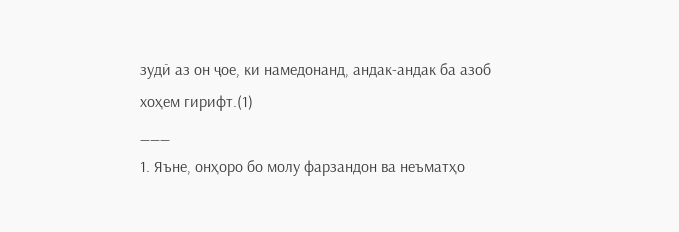зудӣ аз он ҷое, ки намедонанд, андак-андак ба азоб хоҳем гирифт.(1)
___
1. Яъне, онҳоро бо молу фарзандон ва неъматҳо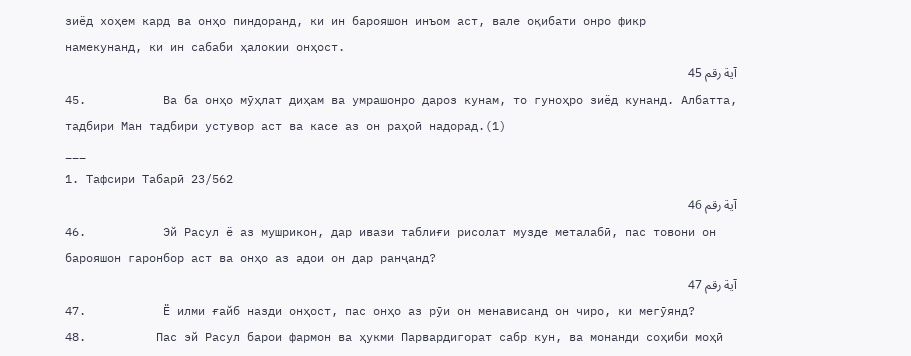зиёд хоҳем кард ва онҳо пиндоранд, ки ин барояшон инъом аст, вале оқибати онро фикр
намекунанд, ки ин сабаби ҳалокии онҳост.
آية رقم 45
45.           Ва ба онҳо мӯҳлат диҳам ва умрашонро дароз кунам, то гуноҳро зиёд кунанд. Албатта, тадбири Ман тадбири устувор аст ва касе аз он раҳоӣ надорад.(1)
___
1. Тафсири Табарӣ 23/562
آية رقم 46
46.           Эй Расул ё аз мушрикон, дар ивази таблиғи рисолат музде металабӣ, пас товони он барояшон гаронбор аст ва онҳо аз адои он дар ранҷанд?
آية رقم 47
47.           Ё илми ғайб назди онҳост, пас онҳо аз рӯи он менависанд он чиро, ки мегӯянд?
48.          Пас эй Расул барои фармон ва ҳукми Парвардигорат сабр кун, ва монанди соҳиби моҳӣ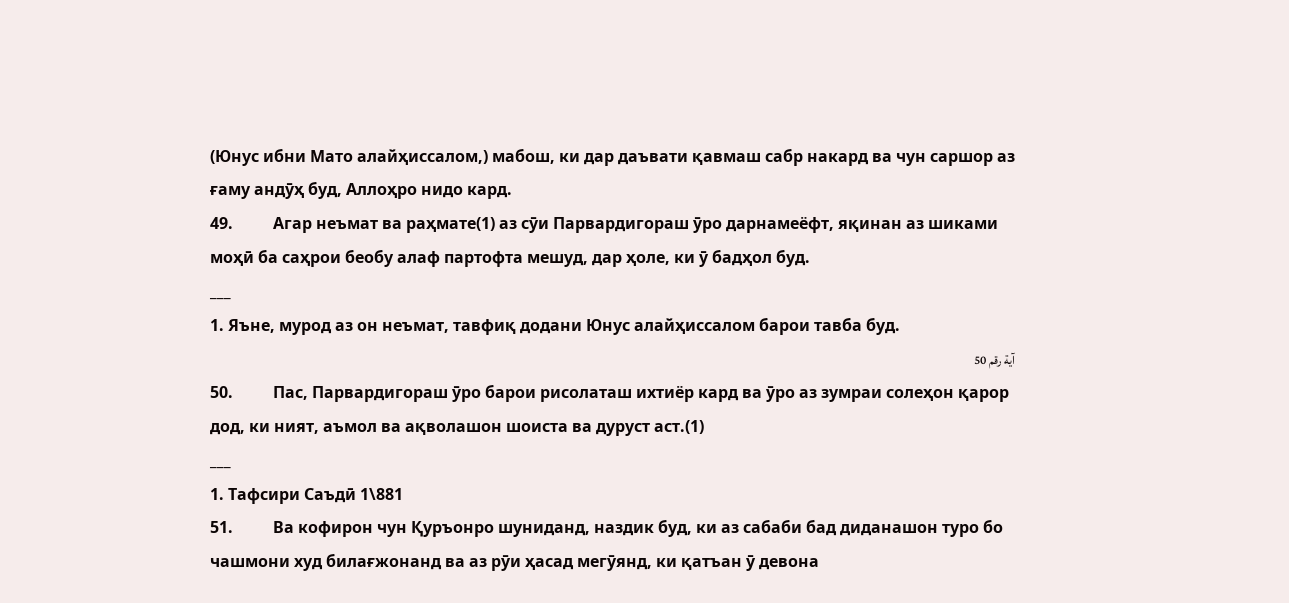(Юнус ибни Мато алайҳиссалом,) мабош, ки дар даъвати қавмаш сабр накард ва чун саршор аз ғаму андӯҳ буд, Аллоҳро нидо кард.
49.          Агар неъмат ва раҳмате(1) аз сӯи Парвардигораш ӯро дарнамеёфт, яқинан аз шиками моҳӣ ба саҳрои беобу алаф партофта мешуд, дар ҳоле, ки ӯ бадҳол буд.
___
1. Яъне, мурод аз он неъмат, тавфиқ додани Юнус алайҳиссалом барои тавба буд.
آية رقم 50
50.          Пас, Парвардигораш ӯро барои рисолаташ ихтиёр кард ва ӯро аз зумраи солеҳон қарор дод, ки ният, аъмол ва ақволашон шоиста ва дуруст аст.(1)
___
1. Тафсири Саъдӣ 1\881
51.          Ва кофирон чун Қуръонро шуниданд, наздик буд, ки аз сабаби бад диданашон туро бо чашмони худ билағжонанд ва аз рӯи ҳасад мегӯянд, ки қатъан ӯ девона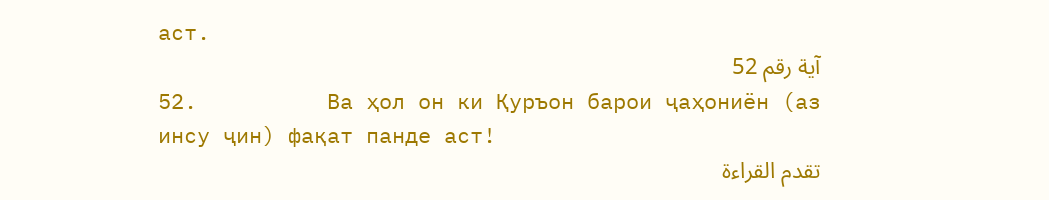аст.
آية رقم 52
52.          Ва ҳол он ки Қуръон барои ҷаҳониён (аз инсу ҷин) фақат панде аст!
تقدم القراءة